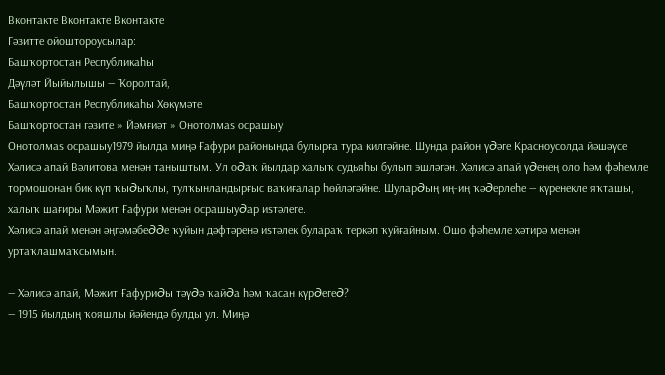Вконтакте Вконтакте Вконтакте
Гәзитте ойоштороусылар:
Башҡортостан Республикаһы
Дәүләт Йыйылышы — Ҡоролтай,
Башҡортостан Республикаһы Хөкүмәте
Башҡортостан гәзите » Йәмғиәт » Онотолмаѕ осрашыу
Онотолмаѕ осрашыу1979 йылда миңә Ғафури районында булырға тура килгәйне. Шунда район ү∂әге Красноусолда йәшәүсе Хәлисә апай Вәлитова менән таныштым. Ул о∂аҡ йылдар халыҡ судьяһы булып эшләгән. Хәлисә апай ү∂енең оло һәм фәһемле тормошонан бик күп ҡы∂ыҡлы, тулҡынландырғыс ваҡиғалар һөйләгәйне. Шулар∂ың иң-иң ҡә∂ерлеһе — күренекле яҡташы, халыҡ шағиры Мәжит Ғафури менән осрашыу∂ар иѕтәлеге.
Хәлисә апай менән әңгәмәбе∂∂е ҡуйын дәфтәренә иѕтәлек булараҡ теркәп ҡуйғайным. Ошо фәһемле хәтирә менән уртаҡлашмаҡсымын.

— Хәлисә апай, Мәжит Ғафури∂ы тәү∂ә ҡай∂а һәм ҡасан күр∂еге∂?
— 1915 йылдың ҡояшлы йәйендә булды ул. Миңә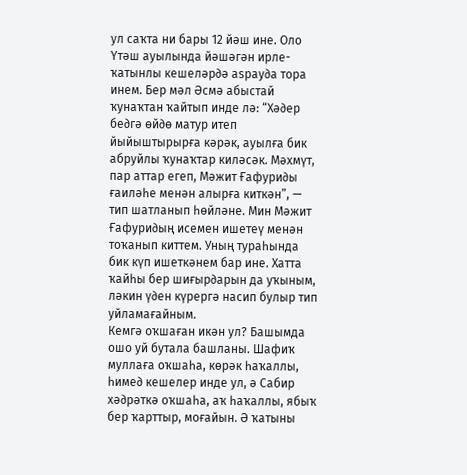ул саҡта ни бары 12 йәш ине. Оло Үтәш ауылында йәшәгән ирле-ҡатынлы кешеләр∂ә аѕрау∂а тора инем. Бер мәл Әсмә абыстай ҡунаҡтан ҡайтып инде лә: “Хә∂ер бе∂гә өй∂ө матур итеп йыйыштырырға кәрәк, ауылға бик абруйлы ҡунаҡтар киләсәк. Мәхмүт, пар аттар егеп, Мәжит Ғафури∂ы ғаиләһе менән алырға киткән”, — тип шатланып һөйләне. Мин Мәжит Ғафури∂ың исемен ишетеү менән тоҡанып киттем. Уның тураһында бик күп ишеткәнем бар ине. Хатта ҡайһы бер шиғыр∂арын да уҡыным, ләкин ү∂ен күрергә насип булыр тип уйламағайным.
Кемгә оҡшаған икән ул? Башымда ошо уй бутала башланы. Шафиҡ муллаға оҡшаһа, көрәк һаҡаллы, һиме∂ кешелер инде ул, ә Сабир хә∂рәткә оҡшаһа, аҡ һаҡаллы, ябыҡ бер ҡарттыр, моғайын. Ә ҡатыны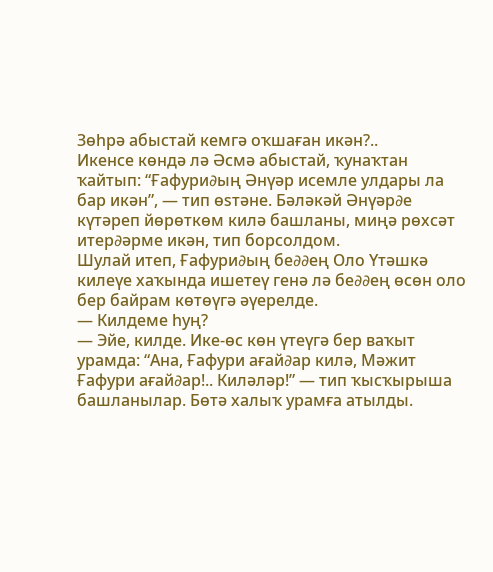Зөһрә абыстай кемгә оҡшаған икән?..
Икенсе көндә лә Әсмә абыстай, ҡунаҡтан ҡайтып: “Ғафури∂ың Әнүәр исемле улдары ла бар икән”, — тип өѕтәне. Бәләкәй Әнүәр∂е күтәреп йөрөткөм килә башланы, миңә рөхсәт итер∂әрме икән, тип борсолдом.
Шулай итеп, Ғафури∂ың бе∂∂ең Оло Үтәшкә килеүе хаҡында ишетеү генә лә бе∂∂ең өсөн оло бер байрам көтөүгә әүерелде.
— Килдеме һуң?
— Эйе, килде. Ике-өс көн үтеүгә бер ваҡыт урамда: “Ана, Ғафури ағай∂ар килә, Мәжит Ғафури ағай∂ар!.. Киләләр!” — тип ҡысҡырыша башланылар. Бөтә халыҡ урамға атылды.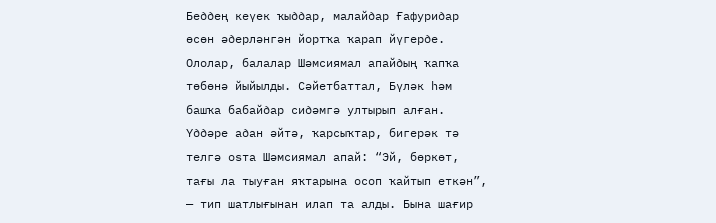Бе∂∂ең кеүек ҡы∂∂ар, малай∂ар Ғафури∂ар өсөн ә∂ерләнгән йортҡа ҡарап йүгер∂е. Ололар, балалар Шәмсиямал апай∂ың ҡапҡа төбөнә йыйылды. Сәйетбаттал, Бүләк һәм башҡа бабай∂ар си∂әмгә ултырып алған. Ү∂∂әре а∂ан әйтә, ҡарсыҡтар, бигерәк тә телгә оѕта Шәмсиямал апай: “Эй, бөркөт, тағы ла тыуған яҡтарына осоп ҡайтып еткән”, — тип шатлығынан илап та алды. Бына шағир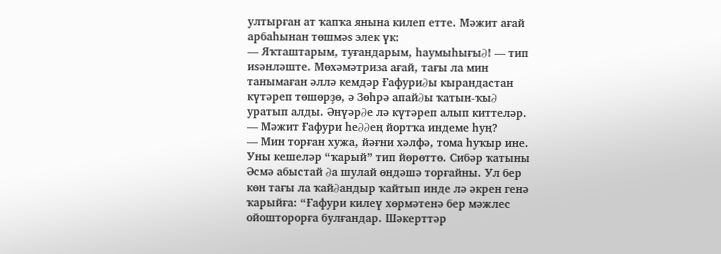ултырған ат ҡапҡа янына килеп етте. Мәжит ағай арбаһынан төшмәѕ элек үк:
— Яҡташтарым, туғандарым, һаумыһығы∂! — тип иѕәнләште. Мөхәмәтриза ағай, тағы ла мин танымаған әллә кемдәр Ғафури∂ы кырандастан күтәреп төшөрҙө, ә Зөһрә апай∂ы ҡатын-ҡы∂ уратып алды. Әнүәр∂е лә күтәреп алып киттеләр.
— Мәжит Ғафури һе∂∂ең йортҡа индеме һуң?
— Мин торған хужа, йәғни хәлфә, тома һуҡыр ине. Уны кешеләр “ҡарый” тип йөрөттө. Сибәр ҡатыны Әсмә абыстай ∂а шулай өндәшә торғайны. Ул бер көн тағы ла ҡай∂андыр ҡайтып инде лә әкрен генә ҡарыйға: “Ғафури килеү хөрмәтенә бер мәжлес ойошторорға булғандар. Шәкерттәр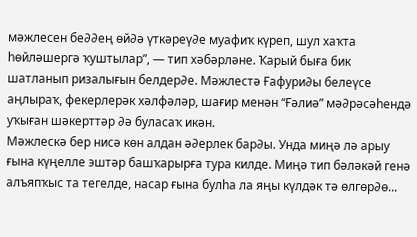мәжлесен бе∂∂ең өй∂ә үткәреү∂е муафиҡ күреп, шул хаҡта һөйләшергә ҡуштылар”, — тип хәбәрләне. Ҡарый быға бик шатланып ризалығын белдер∂е. Мәжлестә Ғафури∂ы белеүсе аңлыраҡ, фекерлерәк хәлфәләр, шағир менән “Ғәлиә” мә∂рәсәһендә уҡыған шәкерттәр ∂ә буласаҡ икән.
Мәжлескә бер нисә көн алдан ә∂ерлек бар∂ы. Унда миңә лә арыу ғына күңелле эштәр башҡарырға тура килде. Миңә тип бәләкәй генә алъяпҡыс та тегелде, насар ғына булһа ла яңы күлдәк тә өлгөр∂ө...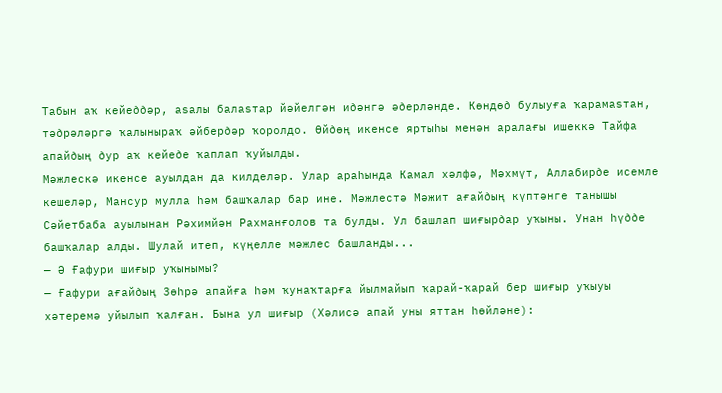Табын аҡ кейе∂∂әр, аѕалы балаѕтар йәйелгән и∂әнгә ә∂ерләнде. Көндө∂ булыуға ҡарамаѕтан, тә∂рәләргә ҡалыныраҡ әйбер∂әр ҡоролдо. Өй∂өң икенсе яртыһы менән аралағы ишеккә Тайфа апай∂ың ∂ур аҡ кейе∂е ҡаплап ҡуйылды.
Мәжлескә икенсе ауылдан да килделәр. Улар араһында Камал хәлфә, Мәхмүт, Аллабир∂е исемле кешеләр, Мансур мулла һәм башҡалар бар ине. Мәжлестә Мәжит ағай∂ың күптәнге танышы Сәйетбаба ауылынан Рәхимйән Рахманғолов та булды. Ул башлап шиғыр∂ар уҡыны. Унан һү∂∂е башҡалар алды. Шулай итеп, күңелле мәжлес башланды...
— Ә Ғафури шиғыр уҡынымы?
— Ғафури ағай∂ың Зөһрә апайға һәм ҡунаҡтарға йылмайып ҡарай-ҡарай бер шиғыр уҡыуы хәтеремә уйылып ҡалған. Бына ул шиғыр (Хәлисә апай уны яттан һөйләне):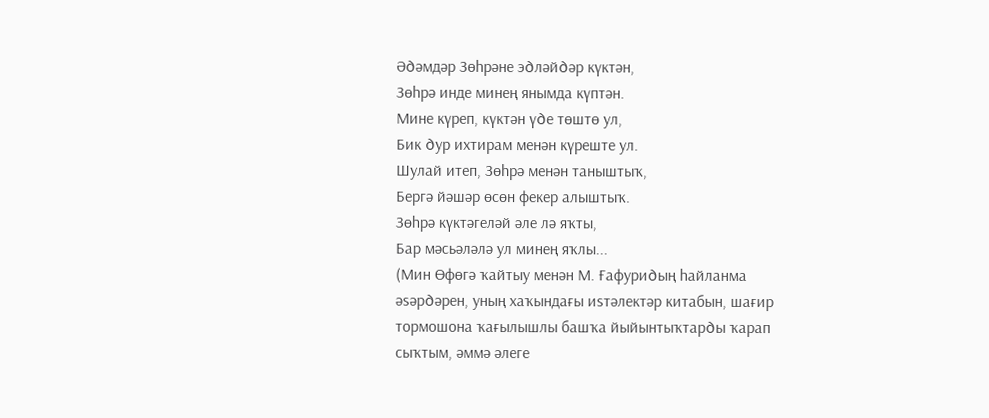Ә∂әмдәр Зөһрәне э∂ләй∂әр күктән,
Зөһрә инде минең янымда күптән.
Мине күреп, күктән ү∂е төштө ул,
Бик ∂ур ихтирам менән күреште ул.
Шулай итеп, Зөһрә менән таныштыҡ,
Бергә йәшәр өсөн фекер алыштыҡ.
Зөһрә күктәгеләй әле лә яҡты,
Бар мәсьәләлә ул минең яҡлы...
(Мин Өфөгә ҡайтыу менән М. Ғафури∂ың һайланма әѕәр∂әрен, уның хаҡындағы иѕтәлектәр китабын, шағир тормошона ҡағылышлы башҡа йыйынтыҡтар∂ы ҡарап сыҡтым, әммә әлеге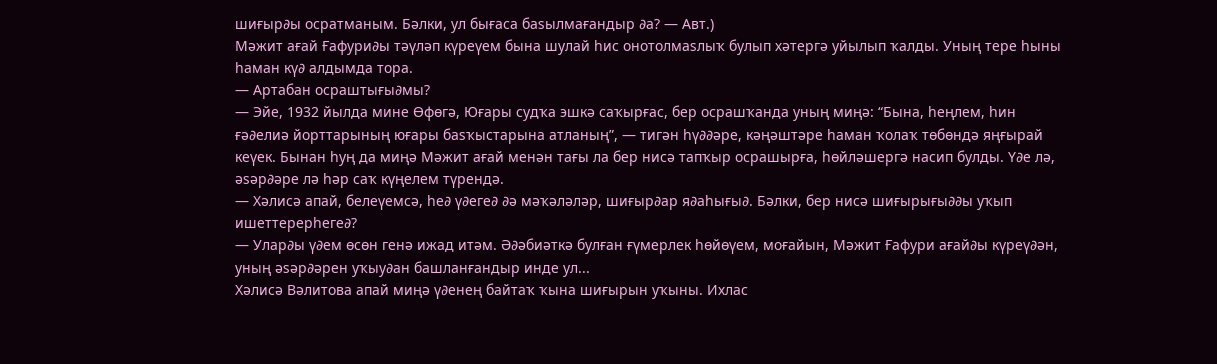шиғыр∂ы осратманым. Бәлки, ул бығаса баѕылмағандыр ∂а? — Авт.)
Мәжит ағай Ғафури∂ы тәүләп күреүем бына шулай һис онотолмаѕлыҡ булып хәтергә уйылып ҡалды. Уның тере һыны һаман кү∂ алдымда тора.
— Артабан осраштығы∂мы?
— Эйе, 1932 йылда мине Өфөгә, Юғары судҡа эшкә саҡырғас, бер осрашҡанда уның миңә: “Бына, һеңлем, һин ғә∂елиә йорттарының юғары баѕҡыстарына атланың”, — тигән һү∂∂әре, кәңәштәре һаман ҡолаҡ төбөндә яңғырай кеүек. Бынан һуң да миңә Мәжит ағай менән тағы ла бер нисә тапҡыр осрашырға, һөйләшергә насип булды. Ү∂е лә, әѕәр∂әре лә һәр саҡ күңелем түрендә.
— Хәлисә апай, белеүемсә, һе∂ ү∂еге∂ ∂ә мәҡәләләр, шиғыр∂ар я∂аһығы∂. Бәлки, бер нисә шиғырығы∂∂ы уҡып ишеттерерһеге∂?
— Улар∂ы ү∂ем өсөн генә ижад итәм. Ә∂әбиәткә булған ғүмерлек һөйөүем, моғайын, Мәжит Ғафури ағай∂ы күреү∂ән, уның әѕәр∂әрен уҡыу∂ан башланғандыр инде ул...
Хәлисә Вәлитова апай миңә ү∂енең байтаҡ ҡына шиғырын уҡыны. Ихлас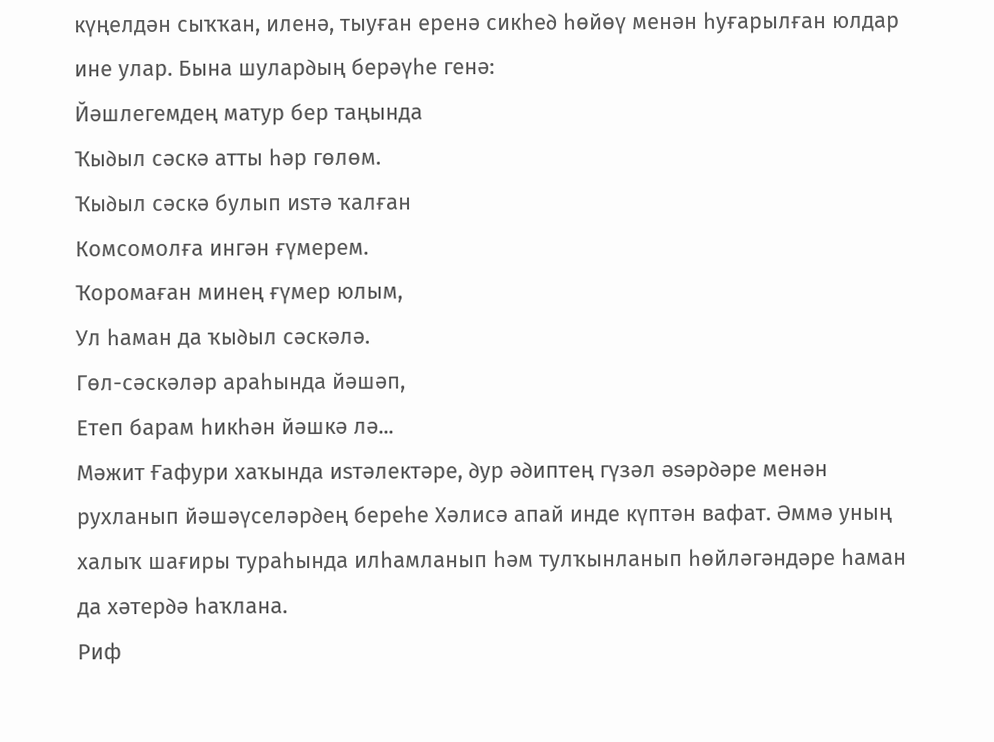күңелдән сыҡҡан, иленә, тыуған еренә сикһе∂ һөйөү менән һуғарылған юлдар ине улар. Бына шулар∂ың берәүһе генә:
Йәшлегемдең матур бер таңында
Ҡы∂ыл сәскә атты һәр гөлөм.
Ҡы∂ыл сәскә булып иѕтә ҡалған
Комсомолға ингән ғүмерем.
Ҡоромаған минең ғүмер юлым,
Ул һаман да ҡы∂ыл сәскәлә.
Гөл-сәскәләр араһында йәшәп,
Етеп барам һикһән йәшкә лә...
Мәжит Ғафури хаҡында иѕтәлектәре, ∂ур ә∂иптең гүзәл әѕәр∂әре менән рухланып йәшәүселәр∂ең береһе Хәлисә апай инде күптән вафат. Әммә уның халыҡ шағиры тураһында илһамланып һәм тулҡынланып һөйләгәндәре һаман да хәтер∂ә һаҡлана.
Риф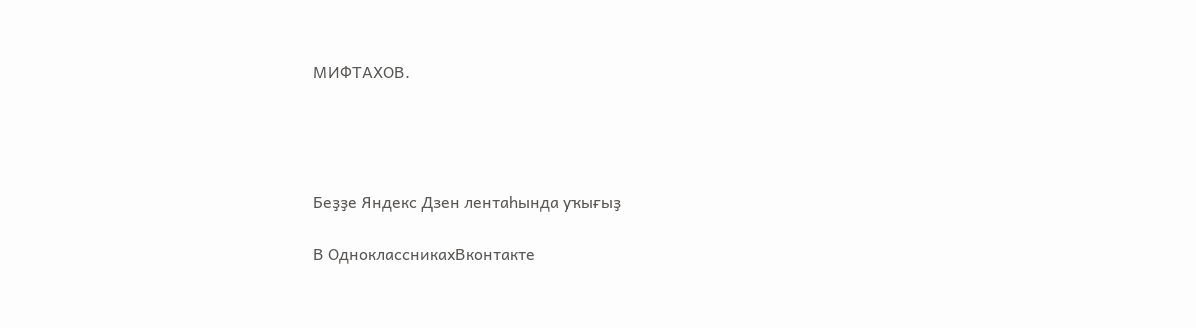МИФТАХОВ.




Беҙҙе Яндекс Дзен лентаһында уҡығыҙ

В ОдноклассникахВконтакте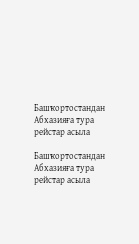Башҡортостандан Абхазияға тура рейстар асыла

Башҡортостандан Абхазияға тура рейстар асыла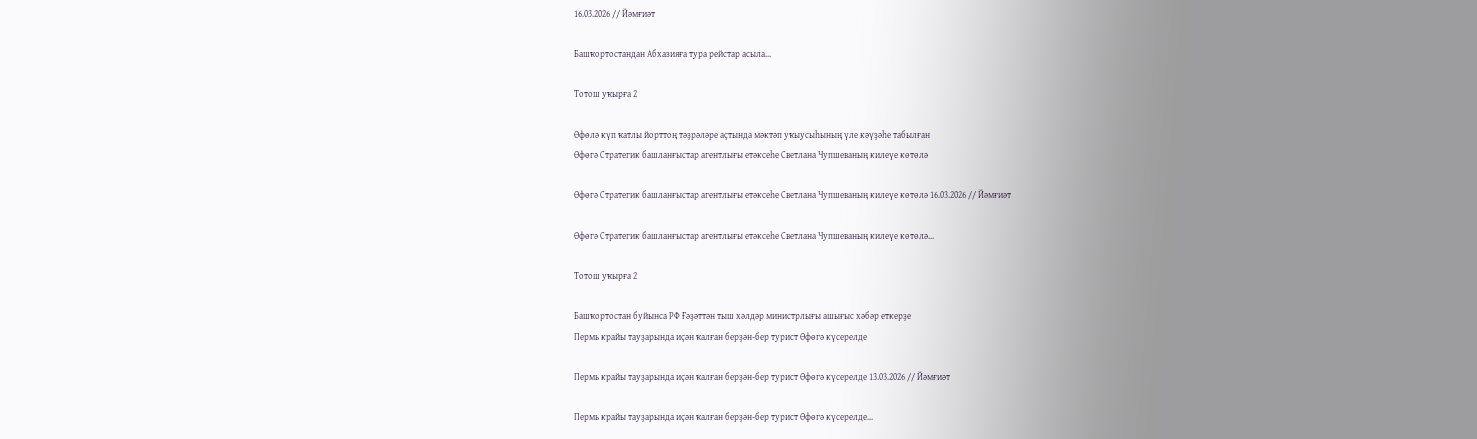16.03.2026 // Йәмғиәт

Башҡортостандан Абхазияға тура рейстар асыла...

Тотош уҡырға 2

Өфөлә күп ҡатлы йорттоң тәҙрәләре аҫтында мәктәп уҡыусыһының үле кәүҙәһе табылған
Өфөгә Стратегик башланғыстар агентлығы етәксеһе Светлана Чупшеваның килеүе көтөлә

Өфөгә Стратегик башланғыстар агентлығы етәксеһе Светлана Чупшеваның килеүе көтөлә 16.03.2026 // Йәмғиәт

Өфөгә Стратегик башланғыстар агентлығы етәксеһе Светлана Чупшеваның килеүе көтөлә...

Тотош уҡырға 2

Башҡортостан буйынса РФ Ғәҙәттән тыш хәлдәр министрлығы ашығыс хәбәр еткерҙе
Пермь крайы тауҙарында иҫән ҡалған берҙән-бер турист Өфөгә күсерелде

Пермь крайы тауҙарында иҫән ҡалған берҙән-бер турист Өфөгә күсерелде 13.03.2026 // Йәмғиәт

Пермь крайы тауҙарында иҫән ҡалған берҙән-бер турист Өфөгә күсерелде...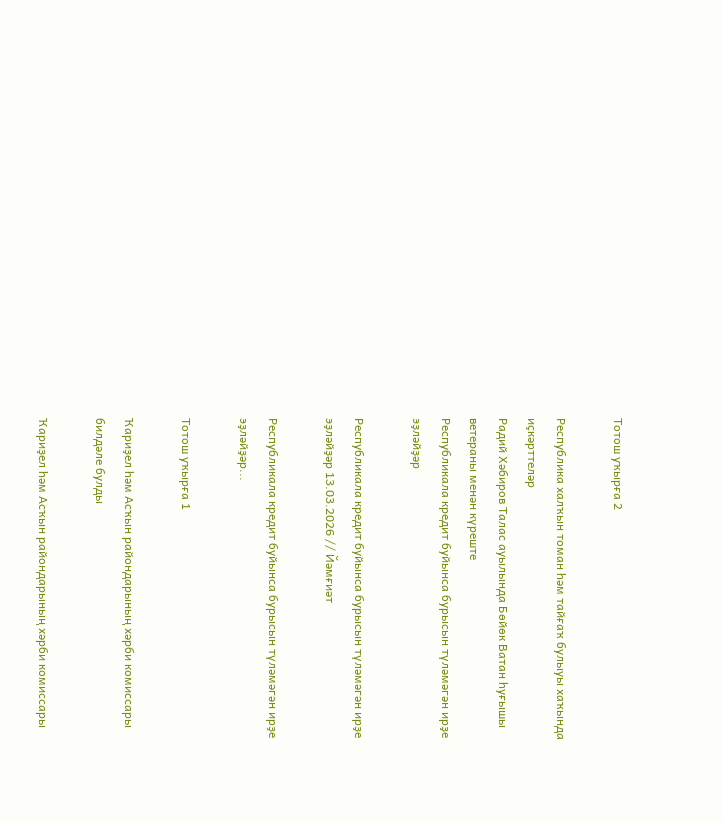Тотош уҡырға 2

Республика халҡын томан һәм тайғаҡ булыуы хаҡында иҫкәрттеләр
Радий Хәбиров Талас ауылында Бөйөк Ватан һуғышы ветераны менән күреште
Республикала кредит буйынса бурысын түләмәгән ирҙе эҙләйҙәр

Республикала кредит буйынса бурысын түләмәгән ирҙе эҙләйҙәр 13.03.2026 // Йәмғиәт

Республикала кредит буйынса бурысын түләмәгән ирҙе эҙләйҙәр...

Тотош уҡырға 1

Ҡариҙел һәм Асҡын райондарының хәрби комиссары билдәле булды

Ҡариҙел һәм Асҡын райондарының хәрби комиссары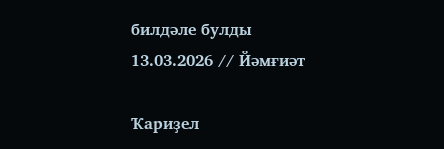билдәле булды 13.03.2026 // Йәмғиәт

Ҡариҙел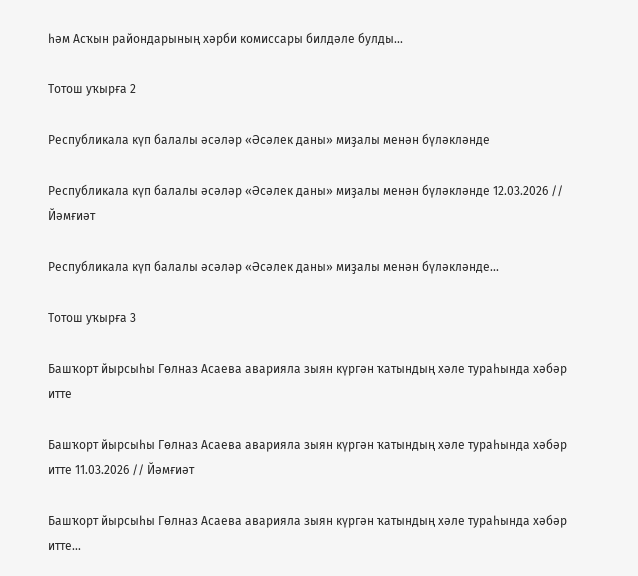һәм Асҡын райондарының хәрби комиссары билдәле булды...

Тотош уҡырға 2

Республикала күп балалы әсәләр «Әсәлек даны» миҙалы менән бүләкләнде

Республикала күп балалы әсәләр «Әсәлек даны» миҙалы менән бүләкләнде 12.03.2026 // Йәмғиәт

Республикала күп балалы әсәләр «Әсәлек даны» миҙалы менән бүләкләнде...

Тотош уҡырға 3

Башҡорт йырсыһы Гөлназ Асаева аварияла зыян күргән ҡатындың хәле тураһында хәбәр итте

Башҡорт йырсыһы Гөлназ Асаева аварияла зыян күргән ҡатындың хәле тураһында хәбәр итте 11.03.2026 // Йәмғиәт

Башҡорт йырсыһы Гөлназ Асаева аварияла зыян күргән ҡатындың хәле тураһында хәбәр итте...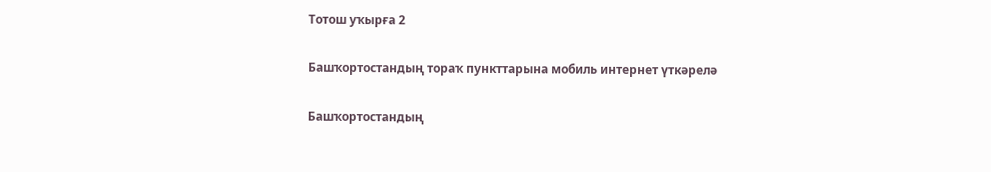Тотош уҡырға 2

Башҡортостандың тораҡ пункттарына мобиль интернет үткәрелә

Башҡортостандың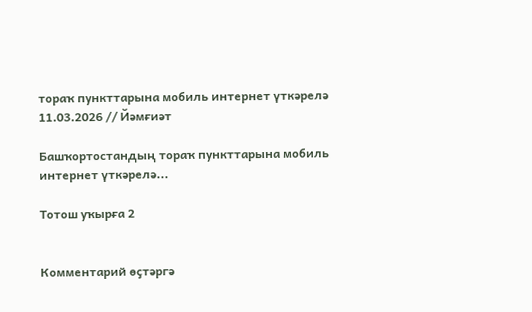тораҡ пункттарына мобиль интернет үткәрелә 11.03.2026 // Йәмғиәт

Башҡортостандың тораҡ пункттарына мобиль интернет үткәрелә...

Тотош уҡырға 2


Комментарий өҫтәргә